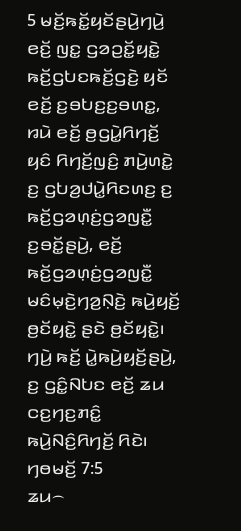5 ꤗꤢꤩ꤬ꤒꤢꤩ꤭ꤟꤢꤩꤔꤣꤧ꤬ꤚꤣꤧ꤬ ꤕꤢꤩ꤬ ꤜꤢ꤭ ꤞꤤꤑꤢꤩ꤭ꤟꤢꤧ꤭ ꤒꤢꤩ꤬ꤞꤝꤢꤒꤢꤩ꤬ꤞꤢꤧ꤬ ꤟꤢꤩ ꤕꤢꤩ꤬ ꤢ꤬ꤋꤝꤢ꤬ꤢ꤬ꤋꤛꤢ꤭, ꤙꤣꤧ ꤕꤢꤩ꤬ ꤥ꤬ꤞꤣꤧ꤭ꤖꤚꤢꤩ꤬ ꤟꤢꤨ ꤖꤚꤢꤩ꤬ꤜꤢꤨ꤬ ꤊꤣꤧ꤬ꤛꤢꤧ꤭ ꤢ꤬ ꤞꤝꤤ꤬ꤓꤣꤧ꤭ꤖꤢꤛꤢ꤬ ꤢ꤬ ꤒꤢꤩ꤬ꤞꤤꤛ꤫ꤢꤦ꤬ꤞꤤꤜꤢꤪ꤭ ꤢ꤬ꤋꤢꤩ꤭ꤔꤣꤧ꤬, ꤕꤢꤩ꤬ ꤒꤢꤩ꤬ꤞꤤꤛ꤫ꤢꤦ꤬ꤞꤤꤜꤢꤪ꤭ ꤗꤢꤨꤗ꤫ꤢꤧ꤬ꤚꤤ꤬ꤡ꤫ꤢꤧ꤬ ꤒꤣꤧ꤬ꤟꤢꤩ꤬ ꤥ꤬ꤢꤩꤟꤢꤧ꤭ ꤔꤢꤧ ꤥ꤬ꤢꤩꤟꤢꤧ꤭꤯ ꤚꤣꤧ꤬ ꤒꤢꤩ꤬ ꤣꤧ꤭ꤒꤣꤧ꤬ꤟꤢꤩ꤬ꤔꤣꤧ꤬, ꤢ꤬ ꤞꤢꤨ꤭ꤡꤝꤢ ꤕꤢꤩ꤬ ꤘꤣ ꤍꤢ꤬ꤚꤢ꤬ꤊꤢꤨ꤭ ꤒꤣꤧ꤬ꤡꤢꤨ꤬ꤖꤚꤢꤩ꤬ ꤖꤢꤧ꤯
ꤚꤥꤗꤢꤩ꤬ 7:5
ꤘꤣ꤮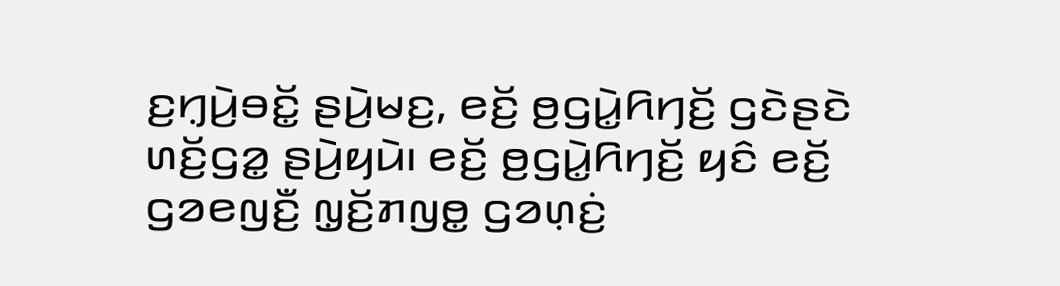ꤢ꤬ꤚ꤫ꤣꤧ꤬ꤋꤢꤩ꤭ ꤔꤣꤧ꤬ꤗꤢ꤬, ꤕꤢꤩ꤬ ꤥ꤬ꤞꤣꤧ꤭ꤖꤚꤢꤩ꤬ ꤞꤢꤧꤔꤢꤧ ꤛꤢꤩ꤬ꤞꤤ꤭ ꤔꤣꤧ꤬ꤟꤣꤧ꤯ ꤕꤢꤩ꤬ ꤥ꤬ꤞꤣꤧ꤭ꤖꤚꤢꤩ꤬ ꤟꤢꤨ ꤕꤢꤩ꤬ ꤞꤤꤕꤜꤢꤪ꤬ ꤜ꤫ꤢꤩ꤬ꤊꤜꤥ꤭ ꤞꤤꤛ꤫ꤢꤦ꤬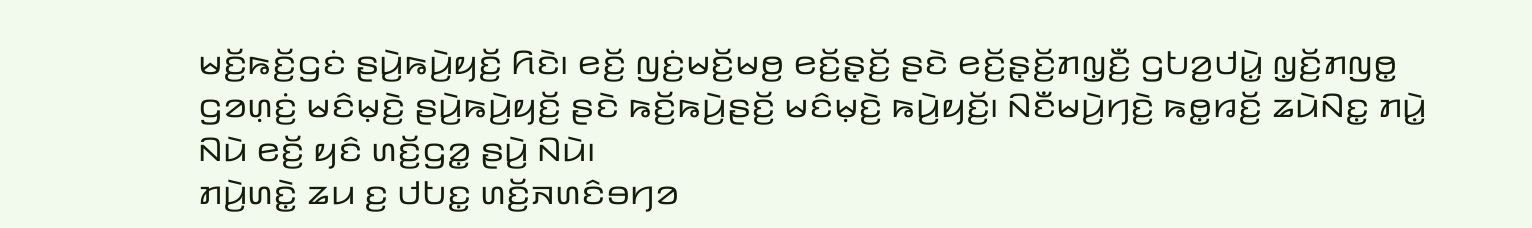ꤗꤢꤩ꤬ꤒꤢꤩ꤬ꤞꤢꤦ ꤔꤣꤧ꤬ꤒꤣꤧ꤬ꤟꤢꤩ꤬ ꤖꤢꤧ꤯ ꤕꤢꤩ꤬ ꤜꤢꤦ꤬ꤗꤢꤩ꤬ꤗꤥ꤬ ꤕꤢꤩ꤬ꤔ꤫ꤢꤩ꤬ ꤔꤢꤧ ꤕꤢꤩ꤬ꤔ꤫ꤢꤩ꤬ꤊꤜ꤫ꤢꤪ꤬ ꤞꤝꤤ꤬ꤓꤣꤧ꤭ ꤜ꤫ꤢꤩ꤬ꤊꤜꤥ꤭ ꤞꤤꤛ꤫ꤢꤦ꤬ ꤗꤢꤨꤗ꤫ꤢꤧ꤬ ꤔꤣꤧ꤬ꤒꤣꤧ꤬ꤟꤢꤩ꤬ ꤔꤢꤧ ꤒꤢꤩ꤬ꤒꤣꤧ꤬ꤔꤢꤩ꤬ ꤗꤢꤨꤗ꤫ꤢꤧ꤬ ꤒꤣꤧ꤬ꤟꤢꤩ꤬꤯ ꤡꤢꤪꤗꤣꤧ꤬ꤚꤢꤧ꤬ ꤒꤥ꤭ꤙꤢꤩ꤬ ꤘꤣꤧꤡꤢ꤭ ꤊꤣꤧ꤭ ꤡꤣꤧ ꤕꤢꤩ꤬ ꤟꤢꤨ ꤛꤢꤩ꤬ꤞꤤ꤭ ꤔꤣꤧ꤬ ꤡꤣꤧ꤯
ꤊꤣꤧ꤬ꤛꤢꤧ꤭ ꤘꤣ ꤢ꤬ ꤓꤝꤢ꤭ ꤛꤢꤩ꤬ꤏꤛꤢꤨꤋꤚꤤ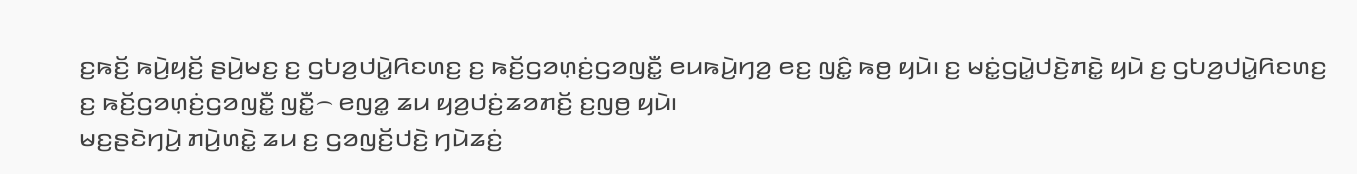ꤢ꤬ꤒꤢꤩ꤬ ꤒꤣꤧ꤬ꤟꤢꤩ꤬ ꤔꤣꤧ꤬ꤗꤢ꤬ ꤢ꤬ ꤞꤝꤤ꤬ꤓꤣꤧ꤭ꤖꤢꤛꤢ꤬ ꤢ꤬ ꤒꤢꤩ꤬ꤞꤤꤛ꤫ꤢꤦ꤬ꤞꤤꤜꤢꤪ꤭ ꤕꤣꤒꤣꤧ꤬ꤚꤤ꤬ ꤕꤢ꤬ ꤜꤢꤨ꤭ ꤒꤥ꤬ ꤟꤣꤧ꤯ ꤢ꤬ ꤗꤢꤦ꤭ꤞꤣꤧ꤭ꤓꤢꤧ꤬ꤊꤢꤧ꤭ ꤟꤣꤧ ꤢ꤬ ꤞꤝꤤ꤬ꤓꤣꤧ꤭ꤖꤢꤛꤢ꤬ ꤢ꤬ ꤒꤢꤩ꤬ꤞꤤꤛ꤫ꤢꤦ꤬ꤞꤤꤜꤢꤪ꤭ ꤜꤢꤪ꤭꤮ ꤕꤜꤤ꤭ ꤘꤣ ꤟꤤ꤬ꤓꤢꤦ꤬ꤘꤤꤊꤢꤩ꤬ ꤢ꤬ꤜꤥ꤬ ꤟꤣꤧ꤯
ꤗꤢ꤬ꤔꤢꤧꤚꤣꤧ꤬ ꤊꤣꤧ꤬ꤛꤢꤧ꤭ ꤘꤣ ꤢ꤬ ꤞꤤꤜꤢꤩ꤬ꤓꤢꤧ꤬ ꤚꤣꤧꤘꤢꤦ꤬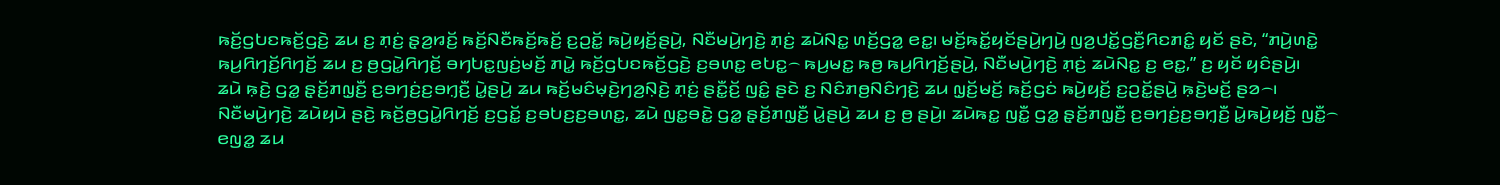ꤒꤢꤩ꤬ꤞꤝꤢꤒꤢꤩ꤬ꤞꤢꤧ꤬ ꤘꤣ ꤢ꤬ ꤊ꤫ꤢꤦ꤬ ꤔ꤫ꤤ꤬ꤙꤢꤩ꤬ ꤒꤢꤩ꤬ꤡꤢꤪꤒꤢꤩ꤬ꤒꤢꤩ꤬ ꤢ꤬ꤑꤢꤩ꤭ ꤒꤣꤧ꤬ꤟꤢꤩ꤬ꤔꤣꤧ꤬, ꤡꤢꤪꤗꤣꤧ꤬ꤚꤢꤧ꤬ ꤊ꤫ꤢꤦ꤬ ꤘꤣꤧꤡꤢ꤭ ꤛꤢꤩ꤬ꤞꤤ꤭ ꤕꤢ꤭꤯ ꤗꤢꤩ꤬ꤒꤢꤩ꤭ꤟꤢꤩꤔꤣꤧ꤬ꤚꤣꤧ꤬ ꤜꤤ꤬ꤓꤢꤩ꤭ꤞꤢꤪ꤬ꤖꤢꤊꤢꤨ꤭ ꤟꤢꤩ ꤔꤢꤧ, “ꤊꤣꤧ꤬ꤛꤢꤧ꤭ ꤒꤣ꤬ꤖꤚꤢꤩ꤬ꤖꤚꤢꤩ꤬ ꤘꤣ ꤢ꤬ ꤥ꤬ꤞꤣꤧ꤭ꤖꤚꤢꤩ꤬ ꤋꤚꤝꤢ꤭ꤜꤢꤦ꤬ꤗꤢꤩ꤬ ꤊꤣꤧ꤭ ꤒꤢꤩ꤬ꤞꤝꤢꤒꤢꤩ꤬ꤞꤢꤧ꤬ ꤢ꤬ꤋꤛꤢ꤭ ꤕꤝꤢ꤭꤮ ꤒꤣ꤬ꤗꤢ꤭ ꤒꤥ꤬ ꤒꤣ꤬ꤖꤚꤢꤩ꤬ꤔꤣꤧ꤬, ꤡꤢꤪꤗꤣꤧ꤬ꤚꤢꤧ꤬ ꤊ꤫ꤢꤦ꤬ ꤘꤣꤧꤡꤢ꤭ ꤢ꤬ ꤕꤢ꤭,” ꤢ꤬ ꤟꤢꤩ ꤟꤢꤨꤔꤣꤧ꤬꤯
ꤘꤣꤧ ꤒ꤫ꤢꤧ꤬ ꤞꤤ꤭ ꤔ꤫ꤢꤩ꤬ꤊꤜ꤫ꤢꤪ꤬ ꤢ꤬ꤋꤚꤢꤦ꤬ꤢ꤬ꤋꤚ꤫ꤢꤪ꤬ ꤣꤧ꤭ꤔꤣꤧ꤬ ꤘꤣ ꤒꤢꤩ꤬ꤗꤢꤨꤗ꤫ꤢꤧ꤬ꤚꤤ꤬ꤡ꤫ꤢꤧ꤬ ꤊ꤫ꤢꤦ꤬ ꤔꤢꤪ꤭ꤢꤩ꤬ ꤜꤢꤨ꤭ ꤔꤢꤧ ꤢ꤬ ꤡꤢꤨꤊꤥ꤬ꤡꤢꤨꤚꤢꤧ꤬ ꤘꤣ ꤜ꤫ꤢꤩ꤬ꤗꤢꤩ꤬ ꤒꤢꤩ꤬ꤞꤢꤦ ꤒꤣꤧ꤬ꤟꤢꤩ꤬ ꤢ꤬ꤑꤢꤩ꤭ꤔꤣꤧ꤬ ꤒ꤫ꤢꤧ꤬ꤗꤢꤩ꤬ ꤔꤤ꤮꤯ ꤡꤢꤪꤗꤣꤧ꤬ꤚꤢꤧ꤬ ꤘꤣꤧꤟꤣꤧ ꤔꤢꤧ꤬ ꤒꤢꤩ꤬ꤥ꤬ꤞꤣꤧ꤭ꤖꤚꤢꤩ꤬ ꤢ꤬ꤞꤢꤩ꤭ ꤢ꤬ꤋꤝꤢ꤬ꤢ꤬ꤋꤛꤢ꤭, ꤘꤣꤧ ꤜꤢ꤭ꤋꤢꤧ꤭ ꤞꤤ꤭ ꤔ꤫ꤢꤩ꤬ꤊꤜ꤫ꤢꤪ꤬ ꤣꤧ꤭ꤔꤣꤧ꤬ ꤘꤣ ꤢ꤬ ꤥ꤬ ꤔꤣꤧ꤬꤯ ꤘꤣꤧꤒꤢ꤭ ꤜꤢꤪ꤭ ꤞꤤ꤭ ꤔ꤫ꤢꤩ꤬ꤊꤜ꤫ꤢꤪ꤬ ꤢ꤬ꤋꤚꤢꤦ꤬ꤢ꤬ꤋꤚ꤫ꤢꤪ꤬ ꤣꤧ꤭ꤒꤣꤧ꤬ꤟꤢꤩ꤬ ꤜꤢꤪ꤭꤮ ꤕꤜꤤ꤭ ꤘꤣ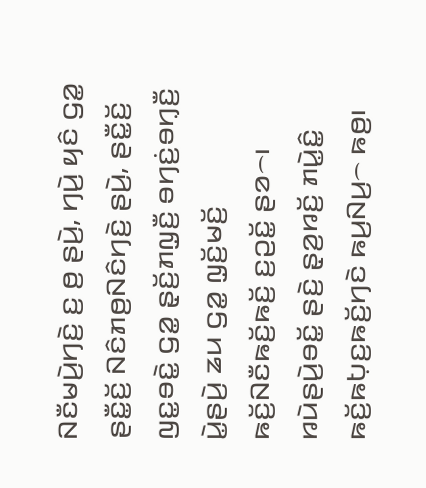ꤡꤢꤪꤗꤣꤧ꤬ꤚꤢꤧ꤬ ꤢ꤬ ꤥ꤬ ꤔꤣꤧ꤬, ꤚꤣꤧ꤬ ꤟꤢꤨ ꤞꤤ꤭ ꤔꤢꤪ꤭ꤢꤩ꤬ ꤡꤢꤨꤊꤥ꤬ꤡꤢꤨꤚꤢꤧ꤬ ꤔꤣꤧ꤬, ꤔꤢꤪ꤭ꤢꤩ꤬ ꤜꤢ꤭ꤋꤢꤧ꤭ ꤞꤤ꤭ ꤔ꤫ꤢꤩ꤬ꤊꤜ꤫ꤢꤪ꤬ ꤋꤚꤢꤦ꤬ꤋꤚ꤫ꤢꤪ꤬ ꤣꤧ꤭ꤔꤣꤧ꤬ ꤘꤣ ꤞꤤ꤭ ꤜ꤫ꤢꤩ꤬ꤗꤢꤩ꤬ ꤒꤢꤩ꤬ꤡꤢꤪꤒꤢꤩ꤬ꤒꤢꤩ꤬ ꤢ꤬ꤑꤢꤩ꤭ ꤔꤤ꤮꤯
ꤙꤣꤧꤔꤣꤧ꤬ꤋꤢꤩ꤭ ꤔꤢꤧ꤬ ꤔ꤫ꤤ꤬ꤙꤢꤩ꤬ ꤊꤣꤧ꤭ꤢꤨ꤭ ꤒꤢꤩ꤬ꤒꤝ꤫ꤢ꤬ꤒꤢꤩ꤬ꤚꤢꤧ ꤒꤣ꤬ꤡꤣ꤬꤮ ꤒꤥ꤬꤯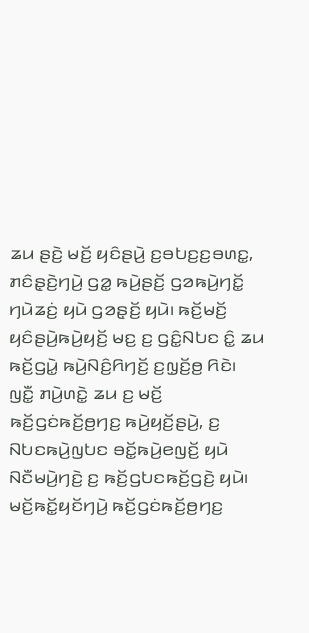ꤘꤣ ꤔꤢꤧ꤬ ꤗꤢꤩ꤬ ꤟꤢꤨꤔꤣꤧ꤬ ꤢ꤬ꤋꤝꤢ꤬ꤢ꤬ꤋꤛꤢ꤭, ꤊꤢꤨꤔ꤫ꤢꤧ꤬ꤚꤣꤧ꤬ ꤞꤤ꤭ ꤒꤣꤧ꤬ꤔꤢꤩ꤬ ꤞꤤꤒꤣꤧ꤬ꤚꤢꤩ꤭ ꤚꤣꤧꤘꤢꤦ꤬ ꤟꤣꤧ ꤞꤤꤔ꤫ꤢꤩ꤬ ꤟꤣꤧ꤯ ꤒꤢꤩ꤬ꤗꤢꤩ꤬ ꤟꤢꤨꤔꤣꤧ꤬ꤒꤣꤧ꤬ꤟꤢꤩ꤬ ꤗꤢ꤬ ꤢ꤬ ꤞꤢꤨ꤭ꤡꤝꤢ ꤢꤨ꤭ ꤘꤣ ꤒꤢꤩ꤬ꤞꤣꤧ꤭ ꤒꤣꤧ꤬ꤡꤢꤨ꤬ꤖꤚꤢꤩ꤬ ꤢ꤬ꤜ꤫ꤢꤩ꤬ꤥ꤬ ꤖꤢꤧ꤯
ꤜꤢꤪ꤭ ꤊꤣꤧ꤬ꤛꤢꤧ꤭ ꤘꤣ ꤢ꤬ ꤗꤢꤩ꤬ ꤒꤢꤩ꤬ꤞꤢꤦꤒꤢꤩ꤬ꤥ꤬ꤚꤢ꤬ ꤒꤣꤧ꤬ꤟꤢꤩ꤬ꤔꤣꤧ꤬, ꤢ꤬ ꤡꤝꤢꤒꤣꤧ꤬ꤜꤝꤢ ꤋꤢꤩ꤭ꤒꤣꤧ꤬ꤕꤜꤢꤩ꤬ ꤟꤣꤧ ꤡꤢꤪꤗꤣꤧ꤬ꤚꤢꤧ꤬ ꤢ꤬ ꤒꤢꤩ꤬ꤞꤝꤢꤒꤢꤩ꤬ꤞꤢꤧ꤬ ꤟꤣꤧ꤯ ꤗꤢꤩ꤬ꤒꤢꤩ꤭ꤟꤢꤩꤚꤣꤧ꤬ ꤒꤢꤩ꤬ꤞꤢꤦꤒꤢꤩ꤬ꤥ꤬ꤚꤢ꤬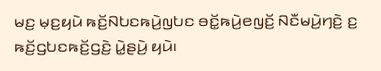ꤗꤢ꤬ ꤗ꤫ꤢ꤬ꤟꤣꤧ ꤒꤢꤩ꤬ꤡꤝꤢꤒꤣꤧ꤬ꤜꤝꤢ ꤋꤢꤩ꤭ꤒꤣꤧ꤬ꤕꤜꤢꤩ꤬ ꤡꤢꤪꤗꤣꤧ꤬ꤚꤢꤧ꤬ ꤢ꤬ ꤒꤢꤩ꤬ꤞꤝꤢꤒꤢꤩ꤬ꤞꤢꤧ꤬ ꤣꤧ꤭ꤔꤣꤧ꤬ ꤟꤣꤧ꤯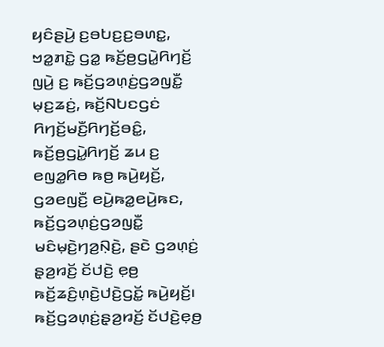ꤟꤢꤨꤔꤣꤧ꤬ ꤢ꤬ꤋꤝꤢ꤬ꤢ꤬ꤋꤛꤢ꤭, ꤠꤤ꤭ꤊꤢꤧ꤭ ꤞꤤ꤭ ꤒꤢꤩ꤬ꤥ꤬ꤞꤣꤧ꤭ꤖꤚꤢꤩ꤬ ꤜꤣꤧ꤬ ꤢ꤬ ꤒꤢꤩ꤬ꤞꤤꤛ꤫ꤢꤦ꤬ꤞꤤꤜꤢꤪ꤭ ꤗ꤫ꤢ꤬ꤘꤢꤦ꤬, ꤒꤢꤩ꤬ꤡꤝꤢꤞꤢꤦ ꤖꤚꤢꤩ꤬ꤗꤢꤪ꤬ꤖꤚꤢꤩ꤬ꤋꤢꤨ꤭, ꤒꤢꤩ꤬ꤥ꤬ꤞꤣꤧ꤭ꤖꤚꤢꤩ꤬ ꤘꤣ ꤢ꤬ ꤕꤜꤤ꤭ꤖꤥ ꤒꤥ꤬ ꤒꤣꤧ꤬ꤟꤢꤩ꤬, ꤞꤤꤕꤜꤢꤪ꤬ ꤕꤣꤧ꤬ꤒꤤ꤭ꤕꤣꤧ꤬ꤒꤢ, ꤒꤢꤩ꤬ꤞꤤꤛ꤫ꤢꤦ꤬ꤞꤤꤜꤢꤪ꤭ ꤗꤢꤨꤗ꤫ꤢꤧ꤬ꤚꤤ꤬ꤡ꤫ꤢꤧ꤬, ꤔꤢꤧ ꤞꤤꤛ꤫ꤢꤦ꤬ ꤔ꤫ꤤ꤬ꤙꤢꤩ꤬ ꤢꤩꤓꤢꤧ꤬ ꤕ꤫ꤥ꤬ ꤒꤢꤩ꤬ꤘꤢꤨ꤬ꤛ꤫ꤢꤧ꤬ꤓꤢꤧ꤬ꤞꤢꤩ꤭ ꤒꤣꤧ꤬ꤟꤢꤩ꤬꤯ ꤒꤢꤩ꤬ꤞꤤꤛ꤫ꤢꤦ꤬ꤔ꤫ꤤ꤬ꤙꤢꤩ꤬ ꤢꤩꤓꤢꤧ꤬ꤕ꤫ꤥ꤬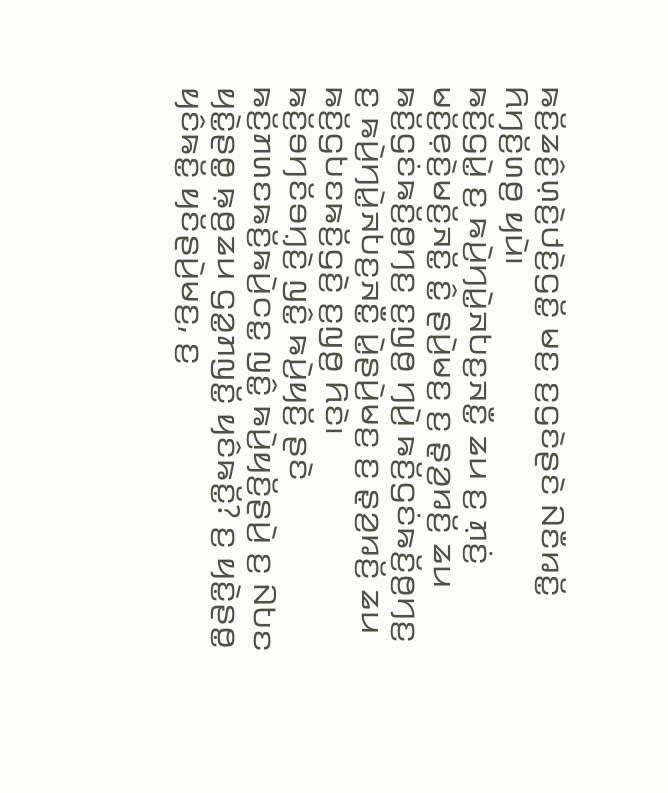ꤒꤢꤩ꤬ꤘꤢꤨ꤬ꤛ꤫ꤢꤧ꤬ꤓꤢꤧ꤬ꤞꤢꤩ꤭ ꤗꤢ꤬ ꤢ꤬ꤞꤢꤧꤔꤢꤧ ꤡꤢꤪꤙꤢꤩ꤭ ꤖꤚꤢꤩ꤬ꤛꤥ꤬ ꤟꤣꤧ꤯
ꤒꤢꤩ꤬ꤞꤣꤧ꤭ ꤢ꤬ ꤒꤣꤧ꤬ꤚꤣꤧ꤭ꤏꤝꤢ꤬ꤏꤢꤪ꤭ ꤘꤣ ꤢ꤬ ꤊ꤫ꤢꤦ꤬ ꤗꤢꤩ꤬ꤕ꤫ꤢꤧ꤬ꤗꤢꤩ꤬ꤏꤢꤩ꤭ ꤢꤨ꤭ ꤔꤣꤧ꤬ꤗꤢ꤬ ꤢ꤬ ꤔ꤫ꤤ꤬ꤙꤢꤩ꤬ ꤘꤣ ꤒꤢꤩ꤬ꤞꤢꤦꤒꤢꤩ꤬ꤥ꤬ꤚꤢ꤬ ꤢ꤬ꤜꤥ꤬ ꤚꤣꤧ꤬ ꤒꤢꤩ꤬ꤞꤢꤦꤒꤢꤩ꤬ꤥ꤬ꤚꤢ꤬ ꤢ꤬ ꤒꤣꤧ꤬ꤚꤣꤧ꤭ꤏꤝꤢ꤬ꤏꤢꤪ꤭ ꤣꤧ꤭ꤔꤣꤧ꤬ꤗꤢ꤬ ꤢ꤬ ꤔ꤫ꤤ꤬ꤙꤢꤩ꤬ ꤘꤣ ꤒꤢꤩ꤬ꤞꤝꤢꤒꤢꤩ꤬ꤞꤢꤧ꤬ ꤢ꤬ꤜꤥ꤬ ꤖꤢꤧ꤯
ꤒꤢꤩ꤬ꤋꤚꤢꤩꤋꤚ꤫ꤢꤧ꤬ ꤜꤢꤨ꤭ ꤒꤣꤧ꤬ꤟꤢꤩ꤬ ꤔꤢꤧ ꤒꤢꤩ꤬ꤊꤛꤢꤒꤢꤩ꤬ꤒꤣꤧ꤬ꤍꤢ꤭ ꤜꤢꤨ꤭ ꤒꤣꤧ꤬ꤟꤢꤩ꤬ꤔꤣꤧ꤬ ꤢ꤬ ꤡꤝꤢ ꤟꤢꤧ꤭ꤔꤥ꤭ ꤒ꤫ꤥ꤬ꤘꤣ ꤞꤤ꤭ꤊꤜꤢꤩ꤭ ꤟꤢꤨꤒꤢꤩ꤭? ꤢ꤬ ꤟꤢꤧ꤭ꤔꤥ꤭ ꤟꤢꤨꤒꤢꤩ꤭ ꤟꤢꤩꤔꤣꤧ꤬ꤗꤢ꤬, ꤢ꤬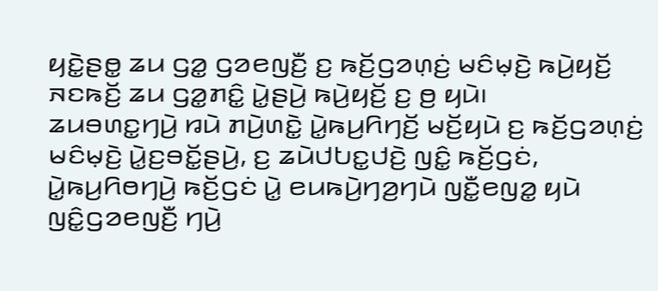ꤟꤢꤧ꤭ꤔꤥ꤭ ꤘꤣ ꤞꤤ꤭ ꤞꤤꤕꤜꤢꤪ꤬ ꤢ꤬ ꤒꤢꤩ꤬ꤞꤤꤛ꤫ꤢꤦ꤬ ꤗꤢꤨꤗ꤫ꤢꤧ꤬ ꤒꤣꤧ꤬ꤟꤢꤩ꤬ ꤏꤢꤒꤢꤩ꤬ ꤘꤣ ꤞꤤ꤭ꤊꤢꤨ꤭ ꤣꤧ꤭ꤔꤣꤧ꤬ ꤒꤣꤧ꤬ꤟꤢꤩ꤬ ꤢ꤬ ꤥ꤬ ꤟꤣꤧ꤯
ꤘꤣꤋꤛꤢ꤭ꤚꤣꤧ꤬ ꤙꤣꤧ ꤊꤣꤧ꤬ꤛꤢꤧ꤭ ꤣꤧ꤭ꤒꤣ꤬ꤖꤚꤢꤩ꤬ ꤗꤢꤩ꤬ꤟꤣꤧ ꤢ꤬ ꤒꤢꤩ꤬ꤞꤤꤛ꤫ꤢꤦ꤬ ꤗꤢꤨꤗ꤫ꤢꤧ꤬ ꤣꤧ꤭ꤢ꤬ꤋꤢꤩ꤭ꤔꤣꤧ꤬, ꤢ꤬ ꤘꤣꤧꤓꤝꤢ꤭ꤓꤢꤧ꤬ ꤜꤢꤨ꤭ ꤒꤢꤩ꤬ꤞꤢꤦ, ꤣꤧ꤭ꤒꤣ꤬ꤖꤥꤚꤣꤧ꤬ ꤒꤢꤩ꤬ꤞꤢꤦ ꤣꤧ꤭ ꤕꤣꤒꤣꤧ꤬ꤚꤤ꤬ꤚꤣꤧ ꤜꤢꤪ꤭ꤕꤜꤤ꤭ ꤟꤣꤧ ꤜꤢꤨ꤭ꤞꤤꤕꤜꤢꤪ꤬ ꤚꤣꤧ꤬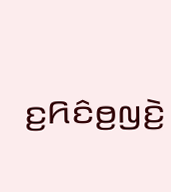ꤢ꤬ꤖꤢꤨꤥ꤬ꤜꤢꤧ꤬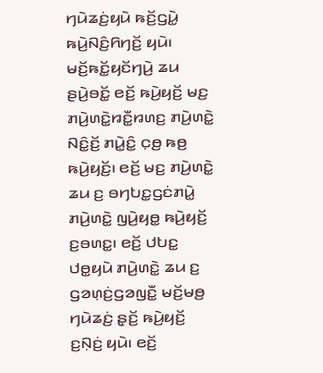ꤚꤣꤧꤘꤢꤦ꤬ꤟꤣꤧ ꤒꤢꤩ꤬ꤞꤣꤧ꤭ ꤒꤣꤧ꤬ꤡꤢꤨ꤬ꤖꤚꤢꤩ꤬ ꤟꤣꤧ꤯
ꤗꤢꤩ꤬ꤒꤢꤩ꤭ꤟꤢꤩꤚꤣꤧ꤬ ꤘꤣ ꤔꤣꤧ꤬ꤋꤢꤩ꤭ ꤕꤢꤩ꤬ ꤒꤣꤧ꤬ꤟꤢꤩ꤬ ꤗꤢ꤬ ꤊꤣꤧ꤬ꤛꤢꤧ꤭ꤙꤢꤪ꤭ꤙꤛꤢ꤬ ꤊꤣꤧ꤬ꤛꤢꤧ꤭ ꤡꤢꤨ꤭ꤢꤩ꤬ ꤊꤣꤧ꤭ꤢꤨ꤭ ꤍ꤫ꤥ꤬ ꤒꤥ꤬ ꤒꤣꤧ꤬ꤟꤢꤩ꤬꤯ ꤕꤢꤩ꤬ ꤗꤢ꤬ ꤊꤣꤧ꤬ꤛꤢꤧ꤭ ꤘꤣ ꤢ꤬ ꤋꤚꤝꤢ꤭ꤞꤢꤦꤊꤣꤧ꤭ ꤊꤣꤧ꤬ꤛꤢꤧ꤭ ꤜꤣꤧ꤬ꤟꤥ꤭ ꤒꤣꤧ꤬ꤟꤢꤩ꤬ ꤢ꤬ꤋꤛꤢ꤭꤯ ꤕꤢꤩ꤬ ꤓꤝꤢ꤭ ꤓꤥ꤭ꤟꤣꤧ ꤊꤣꤧ꤬ꤛꤢꤧ꤭ ꤘꤣ ꤢ꤬ ꤞꤤꤛ꤫ꤢꤦ꤬ꤞꤤꤜꤢꤪ꤭ ꤗꤢꤩ꤬ꤗꤥ꤬ ꤚꤣꤧꤘꤢꤦ꤬ ꤔ꤫ꤢꤩ꤬ ꤒꤣꤧ꤬ꤟꤢꤩ꤬ ꤢ꤬ꤡ꤫ꤢꤦ꤬ ꤟꤣꤧ꤯ ꤕꤢꤩ꤬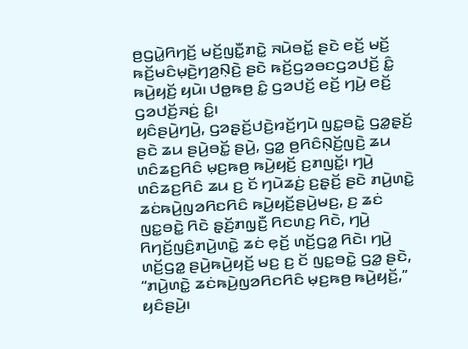ꤥ꤬ꤞꤣꤧ꤭ꤖꤚꤢꤩ꤬ ꤗꤢꤩ꤬ꤜꤢꤪ꤭ꤊꤢꤧ꤭ ꤏꤣꤧꤋꤢꤩ꤭ ꤔꤢꤧ ꤕꤢꤩ꤬ ꤗꤢꤩ꤬ ꤒꤢꤩ꤬ꤗꤢꤨꤗ꤫ꤢꤧ꤬ꤚꤤ꤬ꤡ꤫ꤢꤧ꤬ ꤔꤢꤧ ꤒꤢꤩ꤬ꤞꤤꤋꤢꤞꤤꤓꤢꤩ꤬ ꤢꤨ꤭ ꤒꤣꤧ꤬ꤟꤢꤩ꤬ ꤟꤣꤧ꤯ ꤓꤥ꤭ꤒꤥ꤬ ꤢꤨ꤭ ꤞꤤꤓꤢꤩ꤬ ꤕꤢꤩ꤬ ꤚꤣꤧ꤬ ꤕꤢꤩ꤬ ꤞꤤꤓꤢꤩ꤬ꤏꤢꤦ꤬ ꤢꤨ꤭꤯
ꤟꤢꤨꤔꤣꤧ꤬ꤚꤣꤧ꤬, ꤞꤤꤔ꤫ꤢꤩ꤬ꤓꤢꤧ꤬ꤙꤢꤩ꤬ꤚꤣꤧ ꤜꤢ꤭ꤋꤢꤧ꤭ ꤞꤤ꤭ꤔ꤫ꤢꤩ꤬ ꤔꤢꤧ ꤘꤣ ꤔꤣꤧ꤬ꤋꤢꤩ꤭ ꤔꤣꤧ꤬, ꤞꤤ꤭ ꤥ꤬ꤖꤢꤨꤡ꤫ꤢꤩ꤬ꤜꤢꤧ꤬ ꤘꤣ ꤛꤢꤨꤘꤢ꤬ꤖꤢꤨ ꤗ꤫ꤢ꤬ꤒꤥ꤬ ꤒꤣꤧ꤬ꤟꤢꤩ꤬ ꤢ꤬ꤊꤜꤢꤩ꤭꤯ ꤚꤣꤧ꤬ ꤛꤢꤨꤘꤢ꤬ꤖꤢꤨ ꤘꤣ ꤢ꤬ ꤢꤩ ꤚꤣꤧꤘꤢꤦ꤬ ꤢ꤬ꤔ꤫ꤢꤩ꤬ ꤔꤢꤧ ꤊꤣꤧ꤬ꤛꤢꤧ꤭ ꤘꤢꤦꤒꤣꤧ꤬ꤜꤤꤖꤢꤖꤢꤨ ꤒꤣꤧ꤬ꤟꤢꤩ꤬ꤔꤣꤧ꤬ꤗꤢ꤬, ꤢ꤬ ꤘꤢꤦ ꤜꤢ꤭ꤋꤢꤧ꤭ ꤖꤢꤧ ꤔ꤫ꤢꤩ꤬ꤊꤜ꤫ꤢꤪ꤬ ꤖꤢꤛꤢ꤬ ꤖꤢꤧ, ꤚꤣꤧ꤬ ꤖꤚꤢꤩ꤬ꤜꤢꤨ꤬ꤊꤣꤧ꤬ꤛꤢꤧ꤭ ꤘꤢꤦ ꤕ꤫ꤢꤩ꤬ ꤛꤢꤩ꤬ꤞꤤ꤭ ꤖꤢꤧ꤯ ꤚꤣꤧ꤬ ꤛꤢꤩ꤬ꤞꤤ꤭ ꤔꤣꤧ꤬ꤒꤣꤧ꤬ꤟꤢꤩ꤬ ꤗꤢ꤬ ꤢ꤬ ꤢꤩ ꤜꤢ꤭ꤋꤢꤧ꤭ ꤞꤤ꤭ ꤔꤢꤧ, “ꤊꤣꤧ꤬ꤛꤢꤧ꤭ ꤘꤢꤦꤒꤣꤧ꤬ꤜꤤꤖꤢꤖꤢꤨ ꤗ꤫ꤢ꤬ꤒꤥ꤬ ꤒꤣꤧ꤬ꤟꤢꤩ꤬,” ꤟꤢꤨꤔꤣꤧ꤬꤯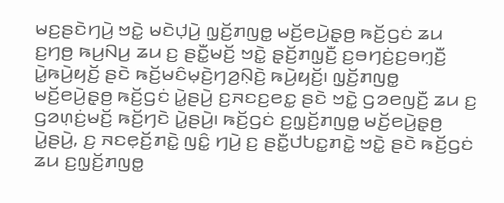ꤗꤢ꤬ꤔꤢꤧꤚꤣꤧ꤬ ꤠꤢꤧ꤭ ꤗꤢꤧꤓ꤫ꤣꤧ꤬ ꤜ꤫ꤢꤩ꤬ꤊꤜꤥ꤭ ꤗꤢꤩ꤬ꤕꤣꤧ꤬ꤔ꤫ꤥ꤬ ꤒꤢꤩ꤬ꤞꤢꤦ ꤘꤣ ꤢ꤬ꤚꤥ꤬ ꤒꤣ꤬ꤡꤣ꤬ ꤘꤣ ꤢ꤬ ꤔꤢꤪ꤭ꤗꤢꤩ꤬ ꤠꤢꤧ꤭ ꤔ꤫ꤢꤩ꤬ꤊꤜ꤫ꤢꤪ꤬ ꤢ꤬ꤋꤚꤢꤦ꤬ꤢ꤬ꤋꤚ꤫ꤢꤪ꤬ ꤣꤧ꤭ꤒꤣꤧ꤬ꤟꤢꤩ꤬ ꤔꤢꤧ ꤒꤢꤩ꤬ꤗꤢꤨꤗ꤫ꤢꤧ꤬ꤚꤤ꤬ꤡ꤫ꤢꤧ꤬ ꤒꤣꤧ꤬ꤟꤢꤩ꤬꤯ ꤜ꤫ꤢꤩ꤬ꤊꤜꤥ꤭ ꤗꤢꤩ꤬ꤕꤣꤧ꤬ꤔ꤫ꤥ꤬ ꤒꤢꤩ꤬ꤞꤢꤦ ꤣꤧ꤭ꤔꤣꤧ꤬ ꤢ꤬ꤏꤢꤢ꤬ꤕꤢ꤭ ꤔꤢꤧ ꤠꤢꤧ꤭ ꤞꤤꤕꤜꤢꤪ꤬ ꤘꤣ ꤢ꤬ ꤞꤤꤛ꤫ꤢꤦ꤬ꤗꤢꤩ꤬ ꤒꤢꤩ꤬ꤚꤢꤧ ꤣꤧ꤭ꤔꤣꤧ꤬꤯ ꤒꤢꤩ꤬ꤞꤢꤦ ꤢ꤬ꤜ꤫ꤢꤩ꤬ꤊꤜꤥ꤭ ꤗꤢꤩ꤬ꤕꤣꤧ꤬ꤔ꤫ꤥ꤬ ꤣꤧ꤭ꤔꤣꤧ꤬, ꤢ꤬ ꤏꤢꤕ꤫ꤢꤩ꤬ꤊꤢꤧ꤭ ꤜꤢꤨ꤭ ꤚꤣꤧ꤬ ꤢ꤬ ꤔꤢꤪ꤭ꤓꤝꤢ꤭ꤊꤢꤧ꤭ ꤠꤢꤧ꤭ ꤔꤢꤧ ꤒꤢꤩ꤬ꤞꤢꤦ ꤘꤣ ꤢ꤬ꤜ꤫ꤢꤩ꤬ꤊꤜꤥ꤭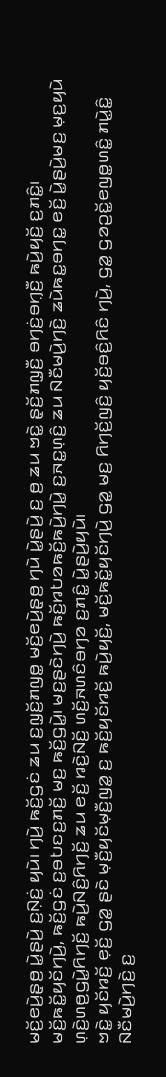ꤗꤢꤩ꤬ꤕꤣꤧ꤬ꤔ꤫ꤥ꤬ ꤣꤧ꤭ꤔꤣꤧ꤬ ꤢ꤬ꤡ꤫ꤢꤦ꤬ ꤟꤣꤧ꤯ ꤚꤣꤧ꤬ ꤒꤢꤩ꤬ꤞꤢꤦ ꤘꤣ ꤢ꤬ꤜ꤫ꤢꤩ꤬ꤊꤜꤥ꤭ ꤗꤢꤩ꤬ꤕꤣꤧ꤬ꤔ꤫ꤥ꤬ ꤚꤣꤧ ꤣꤧ꤭ꤔꤣꤧ꤬ ꤢ꤬ ꤥ꤬ ꤘꤣ ꤠꤢꤧ꤭ ꤔ꤫ꤢꤩ꤬ꤊꤜ꤫ꤢꤪ꤬ ꤋꤚꤢꤦ꤬ꤋꤚ꤫ꤢꤪ꤬ ꤒꤣꤧ꤬ꤟꤢꤩ꤬ ꤢ꤬ꤊꤢꤨ꤭꤯
ꤗꤢꤩ꤬ꤒꤢꤩ꤭ꤟꤢꤩꤚꤣꤧ꤬, ꤒꤢꤩ꤬ꤞꤢꤦ ꤢ꤬ꤋꤝꤢꤢ꤬ꤊꤢꤩ꤬ ꤗꤢ꤬ ꤒꤢꤩ꤬ꤞꤣꤧ꤭꤯ ꤗꤢ꤬ꤔꤢꤧꤚꤣꤧ꤬ ꤒꤢꤩ꤬ꤙꤝꤤꤒꤢꤩ꤬ꤒꤣꤧ꤬ꤚꤣꤧ꤭ ꤢ꤬ꤏꤢ꤭ꤛ꤫ꤢꤨ꤬ ꤘꤣ ꤡꤢꤪꤗꤣꤧ꤬ꤚꤢꤧ꤬ ꤘꤣꤧꤒꤢ꤭ꤋꤚꤢ꤭ ꤕꤢꤩ꤬ ꤣꤧ꤭ꤔꤣꤧ꤬ꤗꤢ꤬ ꤗ꤫ꤢ꤬ꤟꤣꤧ ꤛ꤫ꤢꤧ꤬ꤛꤥ꤬ꤞꤣꤧ꤭ꤖꤚꤢꤩ꤬ ꤒꤣꤧ꤬ꤡꤢꤨ꤬ꤖꤚꤢꤩ꤬ ꤘꤣ ꤕꤢꤩ꤬ ꤙꤢꤧ꤬ꤡꤢꤩ꤬ ꤛꤢꤩ꤬ꤏꤛꤢꤨꤋꤚꤤ ꤢ꤬ꤊꤢꤨ꤭ ꤣꤧ꤭ꤔꤣꤧ꤬ꤟꤣꤧ꤯
ꤠꤢꤧ꤭ ꤟꤢꤩꤙꤢꤩ꤬ ꤕ꤫ꤢꤩ꤬ ꤞꤤ꤭ ꤔꤢꤧ ꤗ꤫ꤢꤪ꤬ꤟꤢꤩꤗ꤫ꤢꤪ꤬ꤜꤤ꤭ ꤢ꤬ ꤒꤢꤩ꤬ꤟꤢꤩꤙꤢꤩ꤬ ꤒꤣꤧ꤬ꤟꤢꤩ꤬, ꤗꤢꤩ꤬ꤒꤢꤩ꤭ꤟꤢꤩꤚꤣꤧ꤬ ꤞꤤ꤭ ꤗꤢ꤬ ꤖꤚꤢꤩ꤬ꤜꤢꤨ꤬ ꤟꤢꤩ꤬ꤋꤢꤨ꤬ꤖꤢꤨ ꤚꤣꤧ꤬, ꤞꤤ꤭ ꤞꤤꤑꤢꤩ꤭ꤕꤜꤥ꤭ꤛꤢꤨ꤭ ꤊꤣꤧ꤭ꤢꤨ꤭ ꤡꤢꤪꤗꤣꤧ꤬ꤚꤢꤧ꤬ ꤢ꤬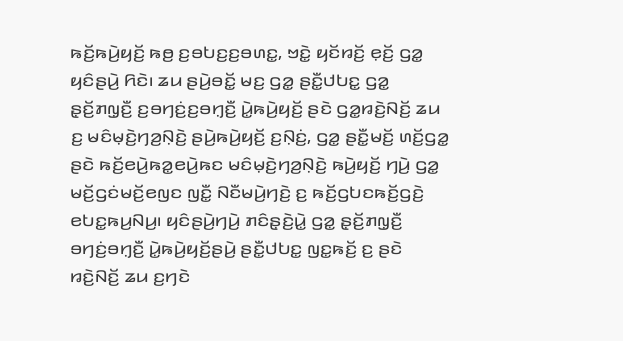ꤒꤢꤩ꤬ꤒꤣꤧ꤬ꤟꤢꤩ꤬ ꤒꤥ꤬ ꤢ꤬ꤋꤝꤢ꤬ꤢ꤬ꤋꤛꤢ꤭, ꤠꤢꤧ꤭ ꤟꤢꤩꤙꤢꤩ꤬ ꤕ꤫ꤢꤩ꤬ ꤞꤤ꤭ ꤟꤢꤨꤔꤣꤧ꤬ ꤖꤢꤧ꤯ ꤘꤣ ꤔꤣꤧ꤬ꤋꤢꤩ꤭ ꤗꤢ꤬ ꤞꤤ꤭ ꤔꤢꤪ꤭ꤓꤝꤢ꤭ ꤞꤤ꤭ ꤔ꤫ꤢꤩ꤬ꤊꤜ꤫ꤢꤪ꤬ ꤢ꤬ꤋꤚꤢꤦ꤬ꤢ꤬ꤋꤚ꤫ꤢꤪ꤬ ꤣꤧ꤭ꤒꤣꤧ꤬ꤟꤢꤩ꤬ ꤔꤢꤧ ꤞꤤ꤭ꤙꤢꤧ꤬ꤡꤢꤩ꤬ ꤘꤣ ꤢ꤬ ꤗꤢꤨꤗ꤫ꤢꤧ꤬ꤚꤤ꤬ꤡ꤫ꤢꤧ꤬ ꤔꤣꤧ꤬ꤒꤣꤧ꤬ꤟꤢꤩ꤬ ꤢ꤬ꤡ꤫ꤢꤦ꤬, ꤞꤤ꤭ ꤔꤢꤪ꤭ꤗꤢꤩ꤬ ꤛꤢꤩ꤬ꤞꤤ꤭ ꤔꤢꤧ ꤒꤢꤩ꤬ꤕꤣꤧ꤬ꤒꤤ꤭ꤕꤣꤧ꤬ꤒꤢ ꤗꤢꤨꤗ꤫ꤢꤧ꤬ꤚꤤ꤬ꤡ꤫ꤢꤧ꤬ ꤒꤣꤧ꤬ꤟꤢꤩ꤬ ꤚꤣꤧ꤬ ꤞꤤ꤭ ꤗꤢꤩ꤬ꤞꤢꤦꤗꤢꤩ꤬ꤕꤜꤢ ꤜꤢꤪ꤭ ꤡꤢꤪꤗꤣꤧ꤬ꤚꤢꤧ꤬ ꤢ꤬ ꤒꤢꤩ꤬ꤞꤝꤢꤒꤢꤩ꤬ꤞꤢꤧ꤬ ꤕꤝꤢ꤭ꤒꤣ꤬ꤡꤣ꤬꤯ ꤟꤢꤨꤔꤣꤧ꤬ꤚꤣꤧ꤬ ꤊꤢꤨꤔ꤫ꤢꤧ꤬ꤣꤧ꤭ ꤞꤤ꤭ ꤔ꤫ꤢꤩ꤬ꤊꤜ꤫ꤢꤪ꤬ ꤋꤚꤢꤦ꤬ꤋꤚ꤫ꤢꤪ꤬ ꤣꤧ꤭ꤒꤣꤧ꤬ꤟꤢꤩ꤬ꤔꤣꤧ꤬ ꤔꤢꤪ꤭ꤓꤝꤢ꤭ ꤜꤢ꤭ꤒꤢꤩ꤬ ꤢ꤬ ꤔꤢꤧ ꤙꤢꤧ꤬ꤡꤢꤩ꤬ ꤘꤣ ꤢ꤬ꤚꤢꤧ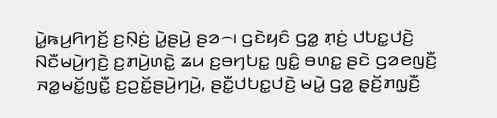ꤣꤧ꤭ꤒꤣ꤬ꤖꤚꤢꤩ꤬ ꤢ꤬ꤡ꤫ꤢꤦ꤬ ꤣꤧ꤭ꤔꤣꤧ꤬ ꤔꤤ꤮꤯ ꤞꤢꤧꤟꤢꤨ ꤞꤤ꤭ ꤊ꤫ꤢꤦ꤬ ꤓꤝꤢ꤭ꤓꤢꤧ꤬ ꤡꤢꤪꤗꤣꤧ꤬ꤚꤢꤧ꤬ ꤢ꤬ꤊꤣꤧ꤬ꤛꤢꤧ꤭ ꤘꤣ ꤢ꤬ꤋꤚꤝꤢ꤭ ꤜꤢꤨ꤭ ꤋꤛꤢ꤭ ꤔꤢꤧ ꤞꤤꤕꤜꤢꤪ꤬ ꤏꤤ꤭ꤗꤢꤩ꤭ꤜꤢꤪ꤭ ꤢ꤬ꤑꤢꤩ꤭ꤔꤣꤧ꤬ꤚꤣꤧ꤬, ꤔꤢꤪ꤭ꤓꤝꤢ꤭ꤓꤢꤧ꤬ ꤗꤣꤧ꤭ ꤞꤤ꤭ ꤔ꤫ꤢꤩ꤬ꤊꤜ꤫ꤢꤪ꤬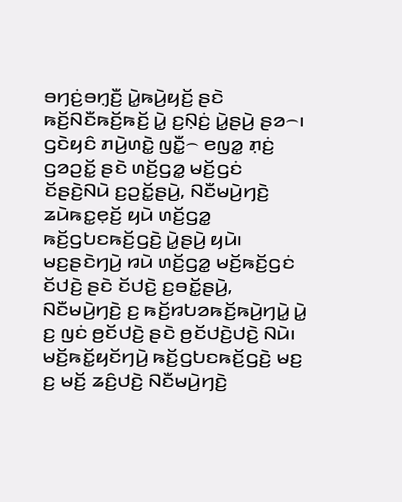ꤋꤚꤢꤦ꤬ꤋꤚ꤫ꤢꤪ꤬ ꤣꤧ꤭ꤒꤣꤧ꤬ꤟꤢꤩ꤬ ꤔꤢꤧ ꤒꤢꤩ꤬ꤡꤢꤪꤒꤢꤩ꤬ꤒꤢꤩ꤬ ꤣꤧ꤭ ꤢ꤬ꤡ꤫ꤢꤦ꤬ ꤣꤧ꤭ꤔꤣꤧ꤬ ꤔꤤ꤮꤯
ꤞꤢꤧꤟꤢꤨ ꤊꤣꤧ꤬ꤛꤢꤧ꤭ ꤜꤢꤪ꤭꤮ ꤕꤜꤤ꤭ ꤊ꤫ꤢꤦ꤬ ꤞꤤꤑꤢꤩ꤭ ꤔꤢꤧ ꤛꤢꤩ꤬ꤞꤤ꤭ ꤗꤢꤩ꤬ꤞꤢꤦ ꤢꤩꤔꤢꤧ꤬ꤡꤣꤧ ꤢ꤬ꤑꤢꤩ꤭ꤔꤣꤧ꤬, ꤡꤢꤪꤗꤣꤧ꤬ꤚꤢꤧ꤬ ꤘꤣꤧꤒꤢ꤭ꤕ꤫ꤢꤩ꤬ ꤟꤣꤧ ꤛꤢꤩ꤬ꤞꤤ꤭ ꤒꤢꤩ꤬ꤞꤝꤢꤒꤢꤩ꤬ꤞꤢꤧ꤬ ꤣꤧ꤭ꤔꤣꤧ꤬ ꤟꤣꤧ꤯ ꤗꤢ꤬ꤔꤢꤧꤚꤣꤧ꤬ ꤙꤣꤧ ꤛꤢꤩ꤬ꤞꤤ꤭ ꤗꤢꤩ꤬ꤒꤢꤩ꤬ꤞꤢꤦ ꤢꤩꤓꤢꤧ꤬ ꤔꤢꤧ ꤢꤩꤓꤢꤧ꤬ ꤢ꤬ꤋꤢꤩ꤭ꤔꤣꤧ꤬, ꤡꤢꤪꤗꤣꤧ꤬ꤚꤢꤧ꤬ ꤢ꤬ ꤒꤢꤩ꤬ꤙꤝꤤꤒꤢꤩ꤬ꤒꤣꤧ꤬ꤚꤣꤧ꤭ ꤣꤧ꤭ ꤢ꤬ ꤜꤢꤦ ꤥ꤬ꤢꤩꤓꤢꤧ꤬ ꤔꤢꤧ ꤥ꤬ꤢꤩꤓꤢꤧ꤬ꤓꤢꤧ꤬ ꤡꤣꤧ꤯
ꤗꤢꤩ꤬ꤒꤢꤩ꤭ꤟꤢꤩꤚꤣꤧ꤬ ꤒꤢꤩ꤬ꤞꤝꤢꤒꤢꤩ꤬ꤞꤢꤧ꤬ ꤗꤢ꤬ ꤢ꤬ ꤗꤢꤩ꤬ ꤘꤢꤨ꤬ꤓꤢꤧ꤬ ꤡꤢꤪꤗꤣꤧ꤬ꤚꤢꤧ꤬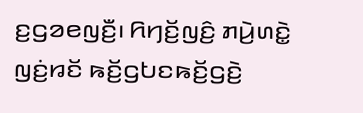ꤢ꤬ꤞꤤꤕꤜꤢꤪ꤬꤯ ꤖꤚꤢꤩ꤬ꤜꤢꤨ꤬ ꤊꤣꤧ꤬ꤛꤢꤧ꤭ ꤜꤢꤦ꤬ꤙꤢꤩ ꤒꤢꤩ꤬ꤞꤝꤢꤒꤢꤩ꤬ꤞꤢꤧ꤬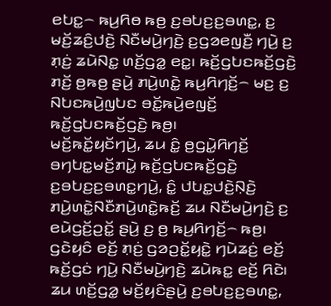ꤕꤝꤢ꤭꤮ ꤒꤣ꤬ꤖꤥ ꤒꤥ꤬ ꤢ꤬ꤋꤝꤢ꤬ꤢ꤬ꤋꤛꤢ꤭, ꤢ꤬ ꤗꤢꤩ꤬ꤘꤢꤨ꤬ꤓꤢꤧ꤬ ꤡꤢꤪꤗꤣꤧ꤬ꤚꤢꤧ꤬ ꤢ꤬ꤞꤤꤕꤜꤢꤪ꤬ ꤚꤣꤧ꤬ ꤢ꤬ ꤊ꤫ꤢꤦ꤬ ꤘꤣꤧꤡꤢ꤭ ꤛꤢꤩ꤬ꤞꤤ꤭ ꤕꤢ꤭꤯ ꤒꤢꤩ꤬ꤞꤝꤢꤒꤢꤩ꤬ꤞꤢꤧ꤬ ꤊꤢꤩ꤬ ꤥ꤬ꤒꤥ꤬ ꤔꤣꤧ꤬ ꤊꤣꤧ꤬ꤛꤢꤧ꤭ ꤒꤣ꤬ꤖꤚꤢꤩ꤬꤮ ꤗꤢ꤬ ꤢ꤬ ꤡꤝꤢꤒꤣꤧ꤬ꤜꤝꤢ ꤋꤢꤩ꤭ꤒꤣꤧ꤬ꤕꤜꤢꤩ꤬ ꤒꤢꤩ꤬ꤞꤝꤢꤒꤢꤩ꤬ꤞꤢꤧ꤬ ꤒꤥ꤬꤯
ꤗꤢꤩ꤬ꤒꤢꤩ꤭ꤟꤢꤩꤚꤣꤧ꤬, ꤘꤣ ꤢꤨ꤭ ꤥ꤬ꤞꤣꤧ꤭ꤖꤚꤢꤩ꤬ ꤋꤚꤝꤢ꤭ꤗꤢꤩ꤬ꤊꤣꤧ꤭ ꤒꤢꤩ꤬ꤞꤝꤢꤒꤢꤩ꤬ꤞꤢꤧ꤬ ꤢ꤬ꤋꤝꤢ꤬ꤢ꤬ꤋꤛꤢ꤭ꤚꤣꤧ꤬, ꤢꤨ꤭ ꤓꤝꤢ꤭ꤓꤢꤧ꤬ꤡ꤫ꤢꤧ꤬ ꤊꤣꤧ꤬ꤛꤢꤧ꤭ꤡꤢꤪꤊꤣꤧ꤬ꤛꤢꤧ꤭ꤒꤢꤩ꤬ ꤘꤣ ꤡꤢꤪꤗꤣꤧ꤬ꤚꤢꤧ꤬ ꤢ꤬ ꤕꤣꤧꤞꤢꤩ꤬ꤑꤢꤩ꤭ ꤔꤣꤧ꤬ ꤢ꤬ ꤥ꤬ ꤒꤣ꤬ꤖꤚꤢꤩ꤬꤮ ꤒꤥ꤬꤯ ꤞꤢꤧꤟꤢꤨ ꤕꤢꤩ꤬ ꤊ꤫ꤢꤦ꤬ ꤞꤤꤑꤢꤩ꤭ꤟꤢꤧ꤭ ꤚꤣꤧꤘꤢꤦ꤬ ꤕꤢꤩ꤬ ꤒꤢꤩ꤬ꤞꤢꤦ ꤚꤣꤧ꤬ ꤡꤢꤪꤗꤣꤧ꤬ꤚꤢꤧ꤬ ꤘꤣꤧꤒꤢ꤭ ꤕꤢꤩ꤬ ꤖꤢꤧ꤯
ꤘꤣ ꤛꤢꤩ꤬ꤞꤤ꤭ ꤗꤢꤩ꤬ꤟꤢꤨꤔꤣꤧ꤬ ꤢ꤬ꤋꤝꤢ꤬ꤢ꤬ꤋꤛꤢ꤭,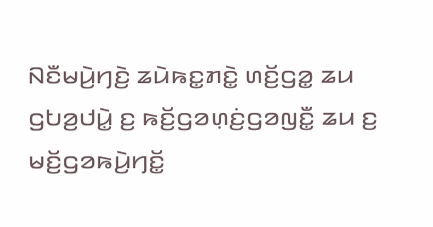ꤡꤢꤪꤗꤣꤧ꤬ꤚꤢꤧ꤬ ꤘꤣꤧꤒꤢ꤭ꤊꤢꤧ꤭ ꤛꤢꤩ꤬ꤞꤤ꤭ ꤘꤣ ꤞꤝꤤ꤬ꤓꤣꤧ꤭ ꤢ꤬ ꤒꤢꤩ꤬ꤞꤤꤛ꤫ꤢꤦ꤬ꤞꤤꤜꤢꤪ꤭ ꤘꤣ ꤢ꤬ ꤗꤢꤩ꤬ꤞꤤꤒꤣꤧ꤬ꤚꤢꤩ꤭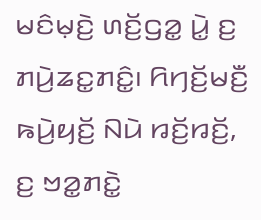ꤗꤢꤨꤗ꤫ꤢꤧ꤬ ꤛꤢꤩ꤬ꤞꤤ꤭ ꤣꤧ꤭ ꤢ꤬ ꤊꤣꤧ꤬ꤘꤢ꤭ꤊꤢꤨ꤭꤯ ꤖꤚꤢꤩ꤬ꤗꤢꤪ꤬ ꤒꤣꤧ꤬ꤟꤢꤩ꤬ ꤡꤣꤧ ꤙꤢꤩ꤬ꤙꤢꤩ꤬, ꤢ꤬ ꤠꤤ꤭ꤊꤢꤧ꤭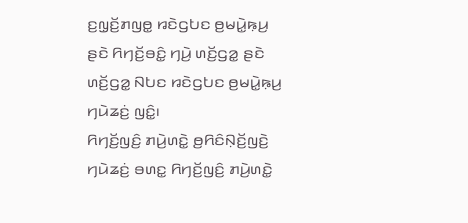ꤢ꤬ꤜ꤫ꤢꤩ꤬ꤊꤜꤥ꤭ ꤙꤢꤧꤞꤝꤢ ꤥ꤬ꤗꤣꤧ꤭ꤒ꤫ꤣ꤬ ꤔꤢꤧ ꤖꤚꤢꤩ꤬ꤋꤢꤨ꤭ ꤚꤣꤧ꤬ ꤛꤢꤩ꤬ꤞꤤ꤭ ꤔꤢꤧ ꤛꤢꤩ꤬ꤞꤤ꤭ ꤡꤝꤢ ꤙꤢꤧꤞꤝꤢ ꤥ꤬ꤗꤣꤧ꤭ꤒ꤫ꤣ꤬ ꤚꤣꤧꤘꤢꤦ꤬ ꤜꤢꤨ꤭꤯
ꤖꤚꤢꤩ꤬ꤜꤢꤨ꤬ ꤊꤣꤧ꤬ꤛꤢꤧ꤭ ꤥ꤬ꤖꤢꤨꤡ꤫ꤢꤩ꤬ꤜꤢꤧ꤬ ꤚꤣꤧꤘꤢꤦ꤬ ꤋꤛꤢ꤭ ꤖꤚꤢꤩ꤬ꤜꤢꤨ꤬ ꤊꤣꤧ꤬ꤛꤢꤧ꤭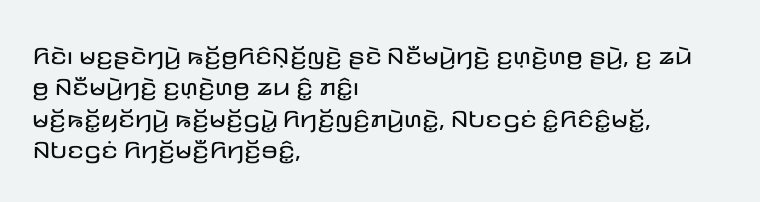ꤖꤢꤧ꤯ ꤗꤢ꤬ꤔꤢꤧꤚꤣꤧ꤬ ꤒꤢꤩ꤬ꤥ꤬ꤖꤢꤨꤡ꤫ꤢꤩ꤬ꤜꤢꤧ꤬ ꤔꤢꤧ ꤡꤢꤪꤗꤣꤧ꤬ꤚꤢꤧ꤬ ꤢ꤬ꤛ꤫ꤢꤧ꤬ꤛꤥ꤬ ꤔꤣꤧ꤬, ꤢ꤬ ꤘꤣꤧ ꤥ꤬ ꤡꤢꤪꤗꤣꤧ꤬ꤚꤢꤧ꤬ ꤢ꤬ꤛ꤫ꤢꤧ꤬ꤛꤥ꤬ ꤘꤣ ꤢꤨ꤭ ꤊꤢꤨ꤭꤯
ꤗꤢꤩ꤬ꤒꤢꤩ꤭ꤟꤢꤩꤚꤣꤧ꤬ ꤒꤢꤩ꤬ꤗꤢꤩ꤬ꤞꤣꤧ꤭ ꤖꤚꤢꤩ꤬ꤜꤢꤨ꤬ꤊꤣꤧ꤬ꤛꤢꤧ꤭, ꤡꤝꤢꤞꤢꤦ ꤢꤨ꤭ꤖꤢꤨꤢꤨ꤭ꤗꤢꤩ꤭, ꤡꤝꤢꤞꤢꤦ ꤖꤚꤢꤩ꤬ꤗꤢꤪ꤬ꤖꤚꤢꤩ꤬ꤋꤢꤨ꤭,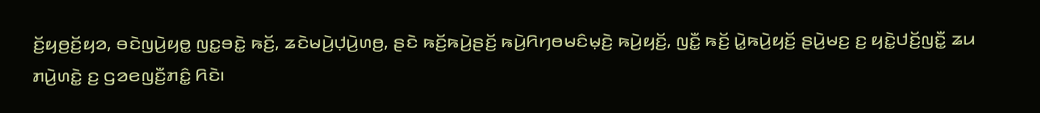ꤢꤩ꤬ꤟꤥ꤬ꤢꤩ꤬ꤟꤤ, ꤋꤢꤧꤜꤣꤧ꤬ꤟꤥ꤭ ꤜꤢ꤭ꤋꤢꤧ꤭ ꤒꤢꤩ꤬, ꤘꤢꤧꤗꤣꤧ꤬ꤓ꤫ꤣꤧ꤬ꤛꤥ꤬, ꤔꤢꤧ ꤒꤢꤩ꤬ꤒꤣꤧ꤬ꤔꤢꤩ꤬ ꤒꤣꤧ꤬ꤖꤚꤥꤗꤢꤨꤗ꤫ꤢꤧ꤬ ꤒꤣꤧ꤬ꤟꤢꤩ꤬, ꤜꤢꤪ꤭ ꤒꤢꤩ꤬ ꤣꤧ꤭ꤒꤣꤧ꤬ꤟꤢꤩ꤬ ꤔꤣꤧ꤬ꤗꤢ꤬ ꤢ꤬ ꤟꤢꤧ꤭ꤓꤢꤩ꤬ꤜꤢꤪ꤭ ꤘꤣ ꤊꤣꤧ꤬ꤛꤢꤧ꤭ ꤢ꤬ ꤞꤤꤕꤜꤢꤪ꤬ꤊꤢꤨ꤭ ꤖꤢꤧ꤯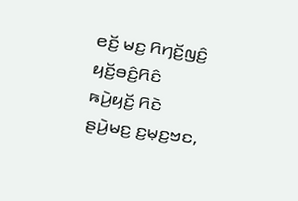ꤕꤢꤩ꤬ ꤗꤢ꤬ ꤖꤚꤢꤩ꤬ꤜꤢꤨ꤬ ꤟꤢꤩ꤬ꤋꤢꤨ꤬ꤖꤢꤨ ꤒꤣꤧ꤬ꤟꤢꤩ꤬ ꤖꤢꤧ ꤔꤣꤧ꤬ꤗꤢ꤬ ꤢ꤬ꤗ꤫ꤢ꤬ꤠꤢ,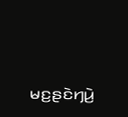ꤗꤢ꤬ꤔꤢꤧꤚꤣꤧ꤬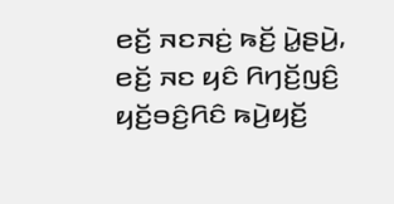ꤕꤢꤩ꤬ ꤏꤢꤏꤢꤦ꤬ ꤒꤢꤩ꤬ ꤣꤧ꤭ꤔꤣꤧ꤬, ꤕꤢꤩ꤬ ꤏꤢ ꤟꤢꤨ ꤖꤚꤢꤩ꤬ꤜꤢꤨ꤬ ꤟꤢꤩ꤬ꤋꤢꤨ꤬ꤖꤢꤨ ꤒꤣꤧ꤬ꤟꤢꤩ꤬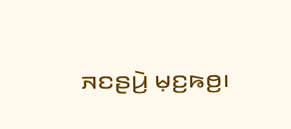ꤏꤢꤔꤣꤧ꤬ ꤗ꤫ꤢ꤬ꤒꤥ꤬꤯